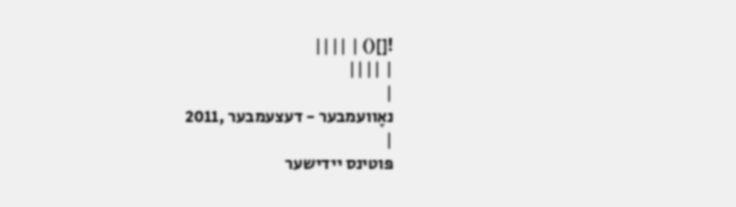![]() | ||||
| ||||
|
נאָוועמבער - דעצעמבער ,2011
|
פּוטינס יידישער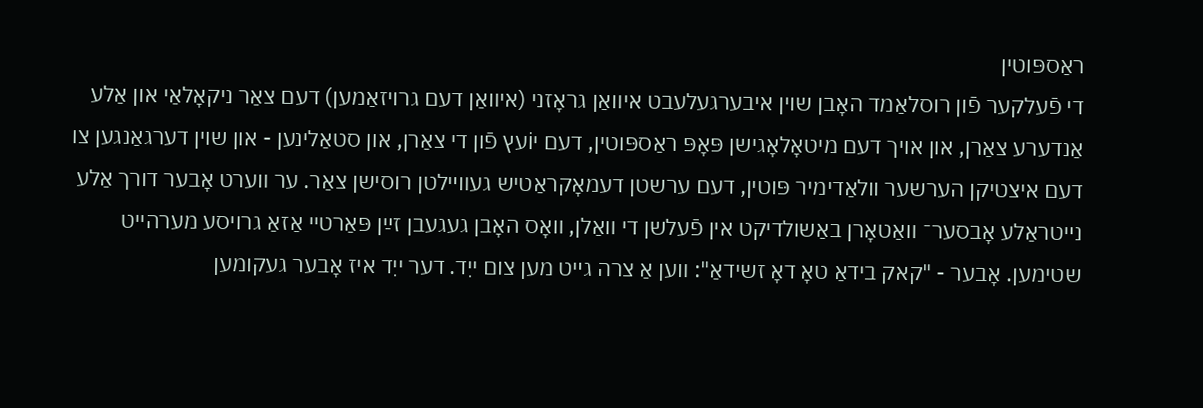ראַספּוטין
די פֿעלקער פֿון רוסלאַמד האָבן שוין איבערגעלעבט איװאַן גראָזני (איװאַן דעם גרויזאַמען) דעם צאַר ניקאָלאַי און אַלע אַנדערע צאַרן, און אויך דעם מיטאָלאָגישן פּאָפּ ראַספּוטין, דעם יוֹעץ פֿון די צאַרן, און סטאַלינען - און שוין דערגאַנגען צו דעם איצטיקן הערשער וולאַדימיר פּוטין, דעם ערשטן דעמאָקראַטיש געװײלטן רוסישן צאַר. ער װערט אָבער דורך אַלע נײטראַלע אָבסער־ װאַטאָרן באַשולדיקט אין פֿעלשן די װאַלן, װאָס האָבן געגעבן זײַן פּאַרטיי אַזאַ גרויסע מערהייט שטימען. אָבער - "קאק בידאַ טאָ דאָ זשידאַ": װען אַ צרה גײט מען צום ייִד. דער ייִד איז אָבער געקומען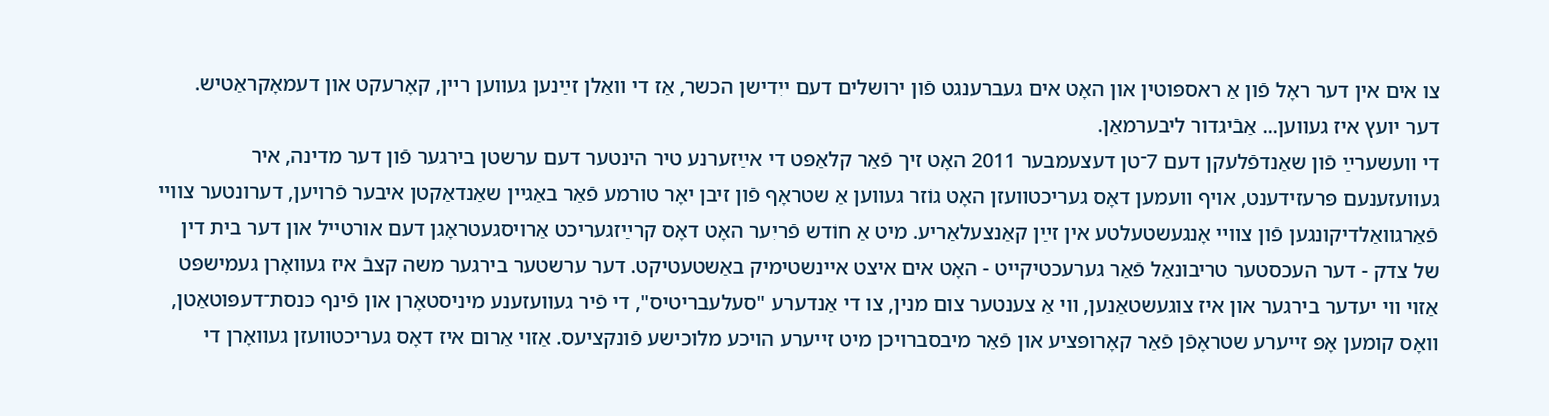צו אים אין דער ראָל פֿון אַ ראספּוטין און האָט אים געברענגט פֿון ירושלים דעם ייִדישן הכשר, אַז די װאַלן זײַנען געװען רײן, קאָרעקט און דעמאָקראַטיש. דער יועץ איז געװען... אַבֿיגדור ליבערמאַן.
די װעשערײַ פֿון שאַנדפֿלעקן דעם 7־טן דעצעמבער 2011 האָט זיך פֿאַר קלאַפּט די אײַזערנע טיר הינטער דעם ערשטן בירגער פֿון דער מדינה, איר געװעזענעם פּרעזידענט, אויף װעמען דאָס געריכטװעזן האָט גוֹזר געװען אַ שטראָף פֿון זיבן יאָר טורמע פֿאַר באַגיין שאַנדאַקטן איבער פֿרויען, דערונטער צוויי פֿאַרגװאַלדיקונגען פֿון צװײ אָנגעשטעלטע אין זײַן קאַנצעלאַריע. מיט אַ חוֹדש פֿריִער האָט דאָס קרײַזגעריכט אַרויסגעטראָגן דעם אורטייל און דער בית דין של צדק - דער העכסטער טריבונאַל פֿאַר גערעכטיקייט - האָט אים איצט איינשטימיק באַשטעטיקט. דער ערשטער בירגער משה קצבֿ איז געװאָרן געמישפּט אַזוי װי יעדער בירגער און איז צוגעשטאַנען, װי אַ צענטער צום מנין, צו די אַנדערע "סעלעבריטיס", די פֿיר געװעזענע מיניסטאָרן און פֿינף כּנסת־דעפּוטאַטן, װאָס קומען אָפּ זייערע שטראָפֿן פֿאַר קאָרופּציע און פֿאַר מיבסברויכן מיט זייערע הויכע מלוכישע פֿונקציעס. אַזוי אַרום איז דאָס געריכטװעזן געװאָרן די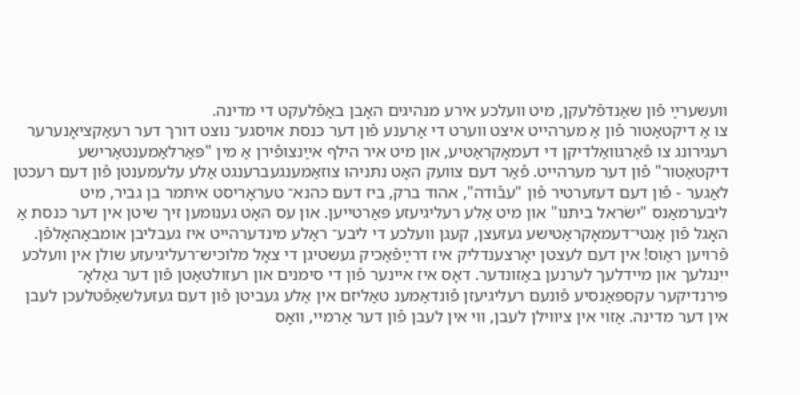װעשערײַ פֿון שאַנדפֿלעקן, מיט װעלכע אירע מנהיגים האָבן באַפֿלעקט די מדינה.
צו אַ דיקטאַטור פֿון אַ מערהייט איצט װערט די אַרענע פֿון דער כּנסת אויסגע־ נוצט דורך דער רעאַקציאָנערער רעגירונג צו פֿאַרגװאַלדיקן די דעמאָקראַטיע, און מיט איר הילף אײַנצופֿירן אַ מין "פּאַרלאַמענטאַרישע דיקטאַטור" פֿון דער מערהייט. פֿאַר דעם צװעק האָט נתּניהו צוזאַמענגעברענגט אַלע עלעמענטן פֿון דעם רעכטן לאַגער - פֿון דעם דעזערטיר פֿון "עבֿודה", אהוד ברק, ביז דעם כּהנא־ טעראָריסט איתּמר בן גביר, מיט ליבערמאַנס "ישׂראל ביתּנו" און מיט אַלע רעליגיעזע פּאַרטײען. און עס האָט גענומען זיך שיטן אין דער כּנסת אַ האָגל פֿון אַנטי־דעמאָקראַטישע געזעצן, קעגן װעלכע די ליבע־ ראַלע מינדערהייט איז געבליבן אומבאַהאָלפֿן.
פֿרויען ראַוס! אין דעם לעצטן יאָרצענדליק איז דרײַפֿאַכיק געשטיגן די צאָל מלוכיש־רעליגיעזע שולן אין וועלכע ייִנגלעך און מײדלעך לערנען באַזונדער. דאָס איז איינער פֿון די סימנים און רעזולטאַטן פֿון דער גאַלאָ־ פּירנדיקער עקספּאַנסיע פֿונעם רעליגיעזן פֿונדאַמענ טאַליזם אין אַלע געביטן פֿון דעם געזעלשאַפֿטלעכן לעבן אין דער מדינה. אַזוי אין ציװילן לעבן, װי אין לעבן פֿון דער אַרמײ, װאָס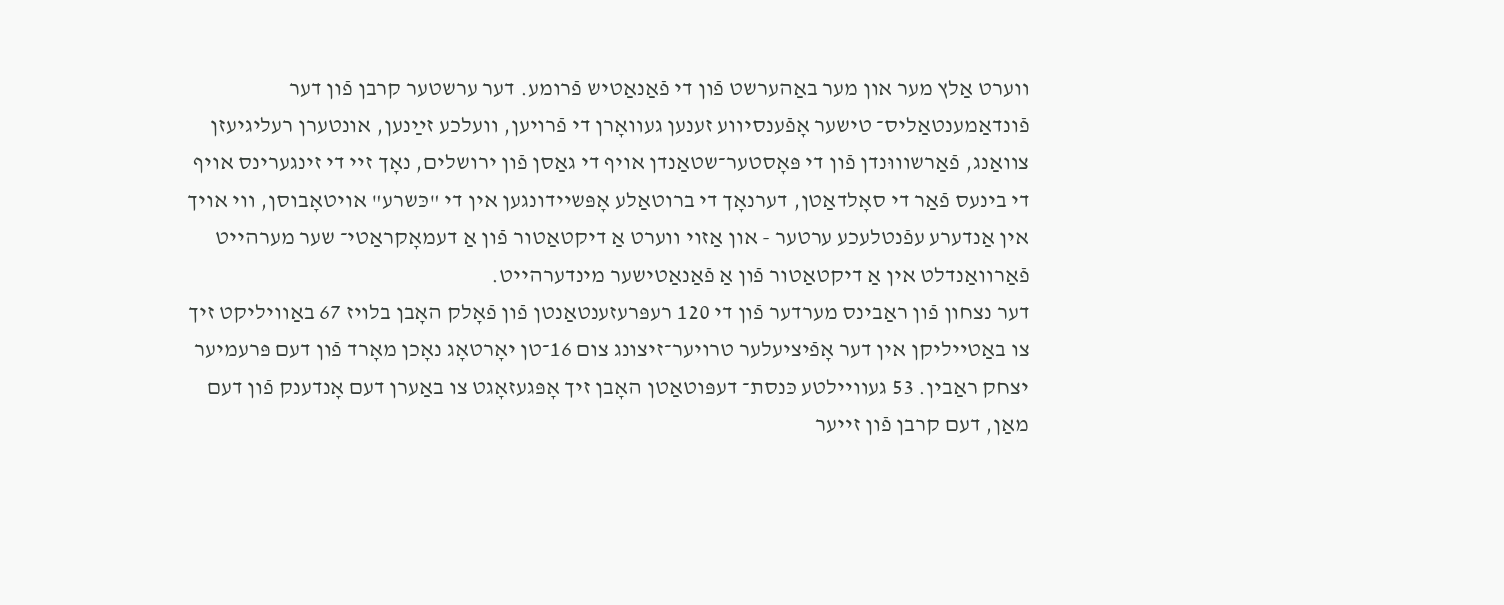װערט אַלץ מער און מער באַהערשט פֿון די פֿאַנאַטיש פֿרומע. דער ערשטער קרבן פֿון דער פֿונדאַמענטאַליס־ טישער אָפֿענסיװע זענען געװאָרן די פֿרויען, װעלכע זײַנען, אונטערן רעליגיעזן צװאַנג, פֿאַרשװוּנדן פֿון די פּאָסטער־שטאַנדן אויף די גאַסן פֿון ירושלים, נאָך זײ די זינגערינס אויף די בינעס פֿאַר די סאָלדאַטן, דערנאָך די ברוטאַלע אָפּשײדונגען אין די "כּשרע" אויטאָבוסן, װי אויך אין אַנדערע עפֿנטלעכע ערטער - און אַזוי װערט אַ דיקטאַטור פֿון אַ דעמאָקראַטי־ שער מערהייט פֿאַרװאַנדלט אין אַ דיקטאַטור פֿון אַ פֿאַנאַטישער מינדערהייט.
דער נצחון פֿון ראַבינס מערדער פֿון די 120 רעפּרעזענטאַנטן פֿון פֿאָלק האָבן בלויז 67 באַװיליקט זיך צו באַטײליקן אין דער אָפֿיציעלער טרויער־זיצונג צום 16־טן יאָרטאָג נאָכן מאָרד פֿון דעם פּרעמיער יצחק ראַבין. 53 געװײלטע כּנסת־ דעפּוטאַטן האָבן זיך אָפּגעזאָגט צו באַערן דעם אָנדענק פֿון דעם מאַן, דעם קרבן פֿון זײער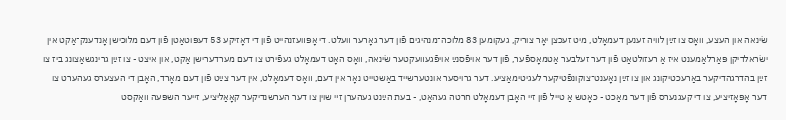שׂינאה און העצע, װאָס צו זײַן לװיה זענען דעמאָלט, מיט זעכצן יאָר צוריק, געקומען 83 מלוכה־מנהיגים פֿון דער גאָרער װעלט. די אָפּװעזנהייט פֿון די דאָזיקע 53 דעפּוטאַטן פֿון דעם מלוכישן אָנדענק־אַקט אין ישׂראלדיקן פּאַרלאַמענט איז אַ רעזולטאַט פֿון דער זעלבער אַטמאָספֿער, פֿון דער אויפֿסנײַ אויפֿגעװעקטער שׂינאה, װאָס האָט דעמאָלט געפֿירט צו דעם מערדערישן אַקט, און איצט - צו זײַן גרינגשאַצונג ביז צו זײַן בהדרגהדיקער באַרעכטיקונג און צו זײַן נאָענט־צוקונפֿטיקער לעגיטימאַציע. דער גרויסער אונטערשײד באַשטייט נאָר אין דעם, װאָס דעמאָלט, אין דער צײַט פֿון דעם מאָרד, האָבן די העצערס געהערט צו דער אָפּאָזיציע, צו די קעגנערס פֿון דער מאַכט - כאָטש אַ טייל פֿון זײ האָבן דעמאָלט חרטה געהאַט, - בעת הײַנט געהערן זײ שוין צו דער הערשנדיקער קאָאַליציע, זײער השפּעה װאַקסט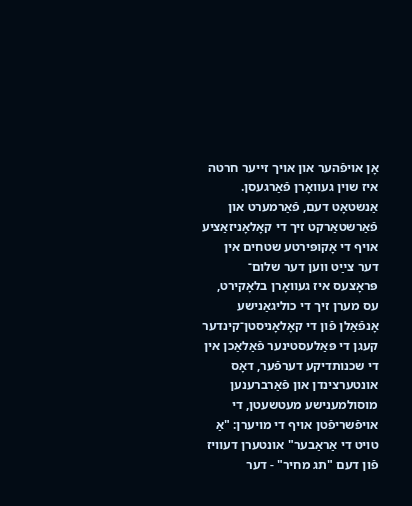אָן אויפֿהער און אויך זײער חרטה איז שוין געװאָרן פֿאַרגעסן. אַנשטאָט דעם, פֿאַרמערט און פֿאַרשטאַרקט זיך די קאָלאָניזאַציע אויף די אָקופּירטע שטחים אין דער צײַט װען דער שלום־ פּראָצעס איז געװאָרן בלאָקירט, עס מערן זיך די כוליגאַנישע אָנפֿאַלן פֿון די קאָלאָניסטן־קינדער קעגן די פּאַלעסטינער פֿאַלאַכן אין די שכנותדיקע דערפֿער, דאָס אונטערצינדן און פֿאַרברענען מוסולמענישע מעטשעטן, די אויפֿשריפֿטן אויף די מויערן: "אַ טויט די אַראַבער" אונטערן דעװיז פֿון דעם "תג מחיר" - דער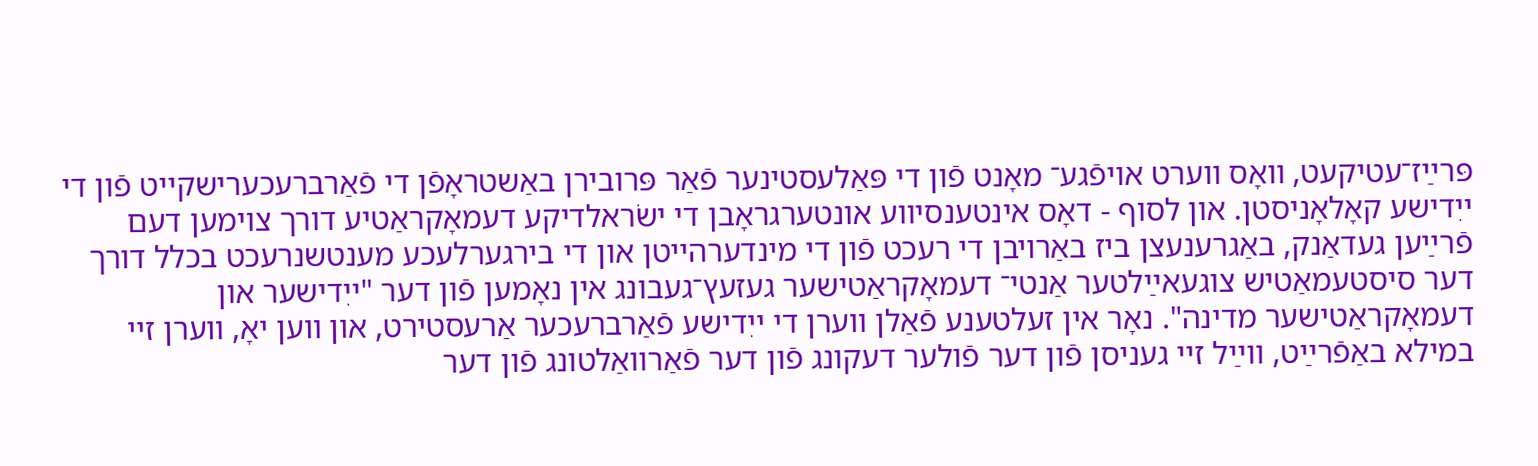פּרײַז־עטיקעט, װאָס װערט אויפֿגע־ מאָנט פֿון די פּאַלעסטינער פֿאַר פּרובירן באַשטראָפֿן די פֿאַרברעכערישקייט פֿון די ייִדישע קאָלאָניסטן. און לסוף - דאָס אינטענסיװע אונטערגראָבן די ישׂראלדיקע דעמאָקראַטיע דורך צוימען דעם פֿרײַען געדאַנק, באַגרענעצן ביז באַרויבן די רעכט פֿון די מינדערהייטן און די בירגערלעכע מענטשנרעכט בכלל דורך דער סיסטעמאַטיש צוגעאײַלטער אַנטי־ דעמאָקראַטישער געזעץ־געבונג אין נאָמען פֿון דער "ייִדישער און דעמאָקראַטישער מדינה". נאָר אין זעלטענע פֿאַלן װערן די ייִדישע פֿאַרברעכער אַרעסטירט, און װען יאָ, װערן זײ במילא באַפֿרײַט, װײַל זײ געניסן פֿון דער פֿולער דעקונג פֿון דער פֿאַרװאַלטונג פֿון דער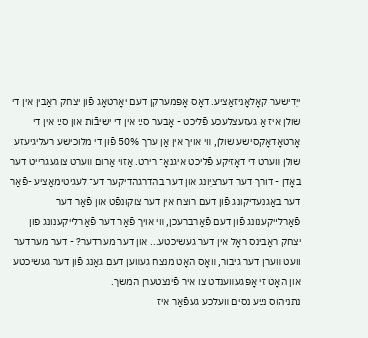ייִדישער קאָלאָניזאַציע. דאָס אָפּמערקן דעם יאָרטאָג פֿון יצחק ראַבין אין די שולן איז אַ געזעצלעכע פֿליכט - אָבער סײַ אין די ישיבֿות און סײַ אין די אָרטאָדאָקסישע שולן, װי אויך אין אַן ערך 50% פֿון די מלוכישע רעליגיעזע שולן װערט די דאָזיקע פֿליכט איגנאָ־ רירט. אַזוי אַרום װערט צוגעגרייט דער באָדן - דורך דער דערציִונג און דער בהדרגהדיקער דע־ לעגיטימאַציע -פֿאַר דער באַגנעדיקונג פֿון דעם רוצח אין דער צוקונפֿט און פֿאַר דער פֿאַרלײקענונג פֿון דעם פֿאַרברעכן, װי אויך פֿאַר דער פֿאַרלײקענונג פון יצחק ראַבינס ראָל אין דער געשיכטע... און דער מערדער? - דער מערדער וועט װערן דער גיבור, װאָס האָט מנצח געװען דעם גאַנג פֿון דער געשיכטע און האָט זי אָפּגעװענדט צו איר פֿינצטערן המשך.
נתניהוס נײַע נסים װעלכע געפֿאַר איז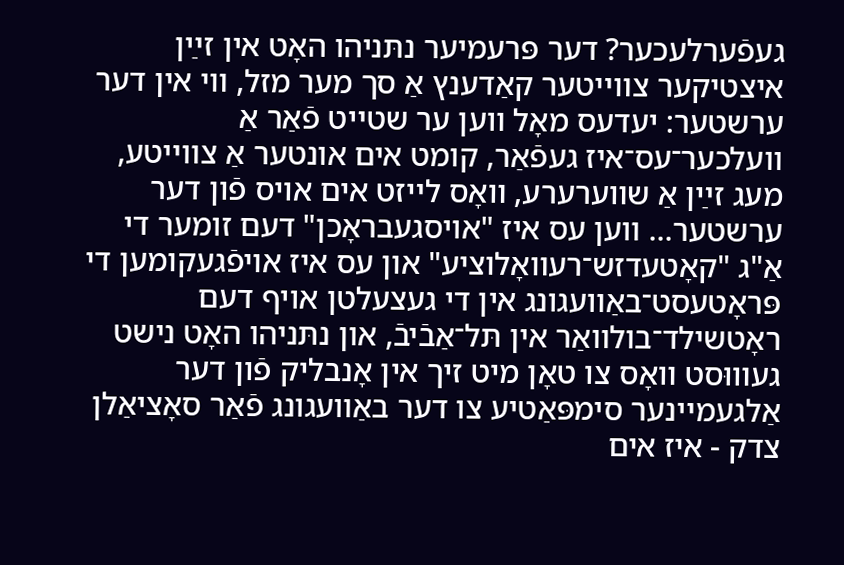געפֿערלעכער? דער פּרעמיער נתּניהו האָט אין זײַן איצטיקער צװײטער קאַדענץ אַ סך מער מזל, װי אין דער ערשטער: יעדעס מאָל װען ער שטײט פֿאַר אַ וועלכער־עס־איז געפֿאַר, קומט אים אונטער אַ צװײטע, מעג זײַן אַ שװערערע, װאָס לײזט אים אויס פֿון דער ערשטער... װען עס איז "אויסגעבראָכן" דעם זומער די אַ"ג "קאָטעדזש־רעװאָלוציע" און עס איז אויפֿגעקומען די פּראָטעסט־באַװעגונג אין די געצעלטן אויף דעם ראָטשילד־בולװאַר אין תּל־אַבֿיבֿ, און נתּניהו האָט נישט געװוּסט װאָס צו טאָן מיט זיך אין אָנבליק פֿון דער אַלגעמײנער סימפּאַטיע צו דער באַװעגונג פֿאַר סאָציאַלן צדק - איז אים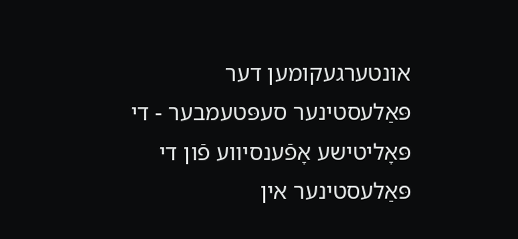אונטערגעקומען דער פּאַלעסטינער סעפּטעמבער - די פּאָליטישע אָפֿענסיװע פֿון די פּאַלעסטינער אין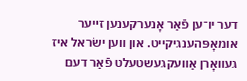דער יו־ען פֿאַר אָנערקענען זײער אומאָפּהענגיקייט. און װען ישׂראל איז געװאָרן אַװעקגעשטעלט פֿאַר דעם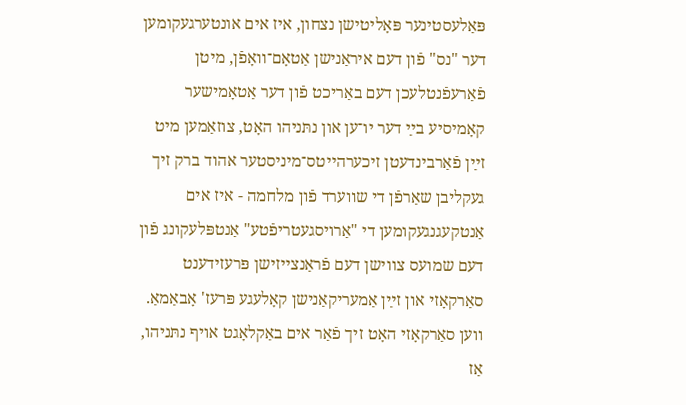פּאַלעסטינער פּאָליטישן נצחון, איז אים אונטערגעקומען דער "נס" פֿון דעם איראַנישן אַטאָם־װאָפֿן, מיטן פֿאַרעפֿנטלעכן דעם באַריכט פֿון דער אַטאָמישער קאָמיסיע בײַ דער יו־ען און נתּניהו האָט, צוזאַמען מיט זײַן פֿאַרבינדעטן זיכערהײטס־מיניסטער אהוד ברק זיך געקליבן שאַרפֿן די שװערד פֿון מלחמה - איז אים אַנטקעגנגעקומען די "אַרויסגעטריפֿטע" אַנטפּלעקונג פֿון דעם שמועס צװישן דעם פֿראַנצייזישן פּרעזידענט סאַרקאָזי און זײַן אַמעריקאַנישן קאָלעגע פּרעז' אָבאַמאַ. װען סאַרקאָזי האָט זיך פֿאַר אים באַקלאָגט אויף נתּניהו, אַז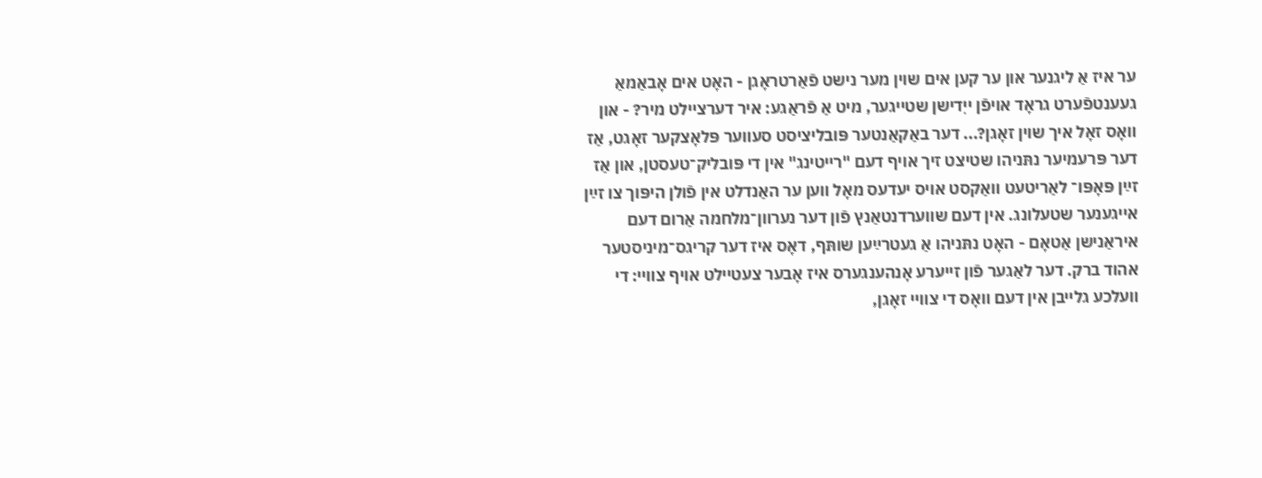ער איז אַ ליגנער און ער קען אים שוין מער נישט פֿאַרטראָגן - האָט אים אָבאַמאַ געענטפֿערט גראָד אויפֿן ייִדישן שטייגער, מיט אַ פֿראַגע: איר דערצײלט מיר? - און װאָס זאָל איך שוין זאָגן?... דער באַקאַנטער פּובליציסט סעװער פּלאָצקער זאָגט, אַז דער פּרעמיער נתּניהו שטיצט זיך אויף דעם "רײטינג" אין די פּובליק־טעסטן, און אַז זײַן פּאָפּו־ לאַריטעט װאַקסט אויס יעדעס מאָל װען ער האַנדלט אין פֿולן היפּוך צו זײַן אייגענער שטעלונג. אין דעם שװערדנטאַנץ פֿון דער נערװן־מלחמה אַרום דעם איראַנישן אַטאָם - האָט נתּניהו אַ געטרײַען שותּף, דאָס איז דער קריגס־מיניסטער אהוד ברק. דער לאַגער פֿון זייערע אָנהענגערס איז אָבער צעטיילט אויף צװײ: די װעלכע גלײבן אין דעם װאָס די צװײ זאָגן,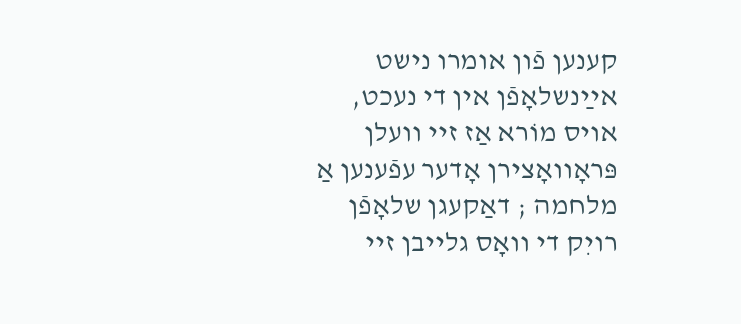קענען פֿון אומרו נישט אײַנשלאָפֿן אין די נעכט, אויס מוֹרא אַז זיי װעלן פּראָוואָצירן אָדער עפֿענען אַ מלחמה ; דאַקעגן שלאָפֿן רויִק די װאָס גלייבן זיי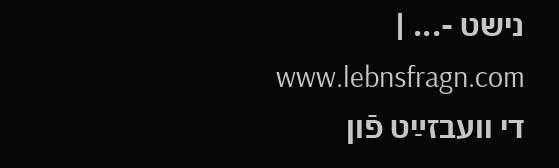נישט -... |
www.lebnsfragn.com
די װעבזײַט פֿון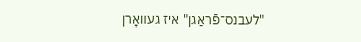"לעבנס־פֿראַגן" איז געװאָרן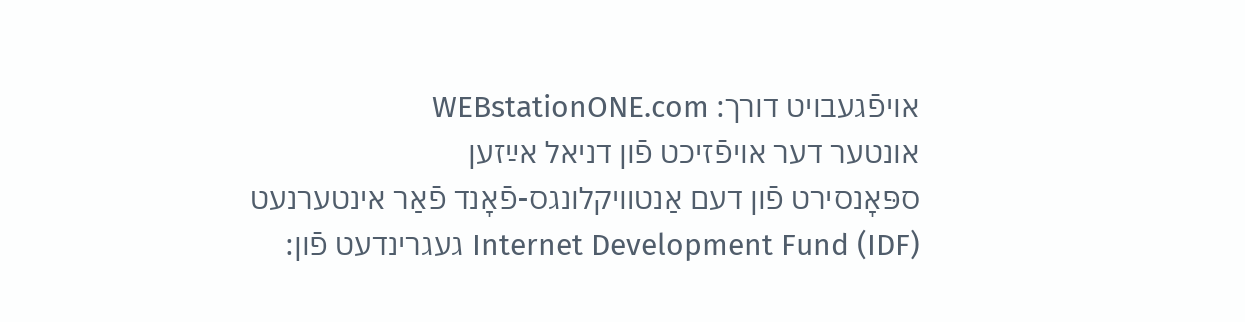אויפֿגעבויט דורך: WEBstationONE.com
אונטער דער אויפֿזיכט פֿון דניאל אײַזען
ספּאָנסירט פֿון דעם אַנטװיקלונגס-פֿאָנד פֿאַר אינטערנעט
Internet Development Fund (IDF) געגרינדעט פֿון: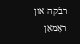רבֿקה און ראָמאַן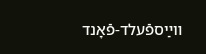װײַספֿעלד-פֿאָנד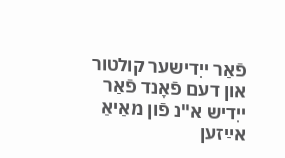פֿאַר ייִדישער קולטור
און דעם פֿאָנד פֿאַר ייִדיש א"נ פֿון מאַיאַ אײַזען